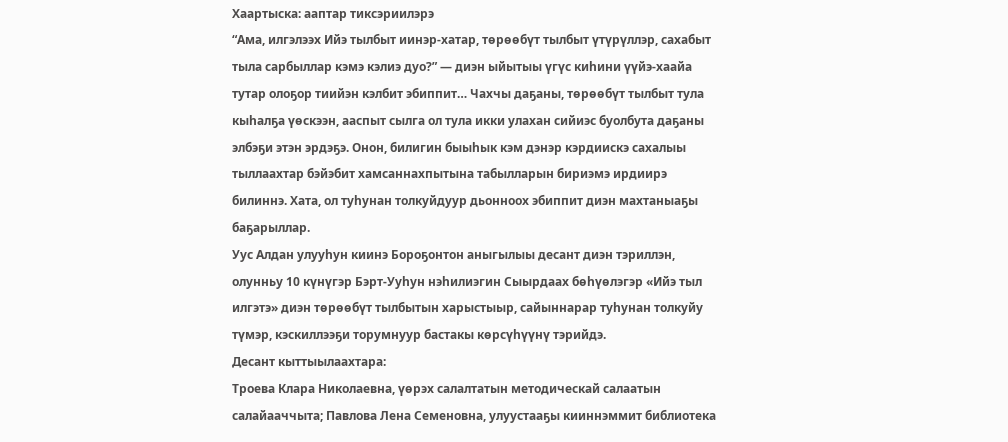Хаартыска: ааптар тиксэриилэрэ
“Ама, илгэлээх Ийэ тылбыт иинэр-хатар, төрөөбүт тылбыт үтүрүллэр, сахабыт тыла сарбыллар кэмэ кэлиэ дуо?” — диэн ыйытыы үгүс киһини үүйэ-хаайа тутар олоҕор тиийэн кэлбит эбиппит… Чахчы даҕаны, төрөөбүт тылбыт тула кыһалҕа үөскээн, ааспыт сылга ол тула икки улахан сийиэс буолбута даҕаны элбэҕи этэн эрдэҕэ. Онон, билигин быыһык кэм дэнэр кэрдиискэ сахалыы тыллаахтар бэйэбит хамсаннахпытына табылларын бириэмэ ирдиирэ билиннэ. Хата, ол туһунан толкуйдуур дьонноох эбиппит диэн махтаныаҕы баҕарыллар.
Уус Алдан улууһун киинэ Бороҕонтон аныгылыы десант диэн тэриллэн, олунньу 10 күнүгэр Бэрт-Ууһун нэһилиэгин Сыырдаах бөһүөлэгэр «Ийэ тыл илгэтэ» диэн төрөөбүт тылбытын харыстыыр, сайыннарар туһунан толкуйу түмэр, кэскиллээҕи торумнуур бастакы көрсүһүүнү тэрийдэ.
Десант кыттыылаахтара:
Троева Клара Николаевна, үөрэх салалтатын методическай салаатын салайааччыта; Павлова Лена Семеновна, улуустааҕы кииннэммит библиотека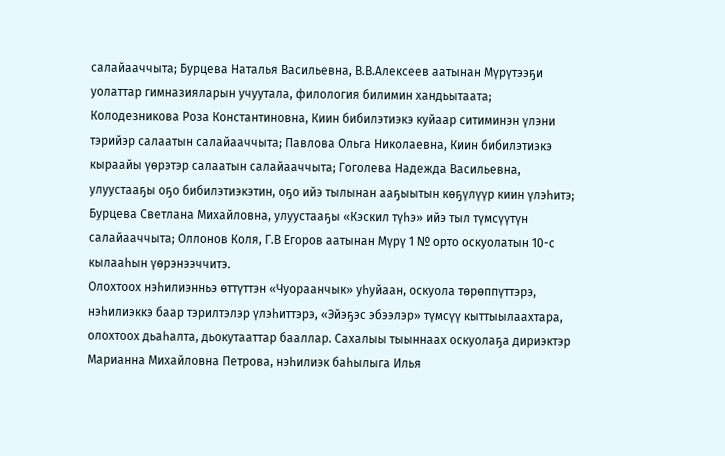салайааччыта; Бурцева Наталья Васильевна, В.В.Алексеев аатынан Мүрүтээҕи уолаттар гимназияларын учуутала, филология билимин хандьытаата; Колодезникова Роза Константиновна, Киин бибилэтиэкэ куйаар ситиминэн үлэни тэрийэр салаатын салайааччыта; Павлова Ольга Николаевна, Киин бибилэтиэкэ кыраайы үөрэтэр салаатын салайааччыта; Гоголева Надежда Васильевна, улуустааҕы оҕо бибилэтиэкэтин, оҕо ийэ тылынан ааҕыытын көҕүлүүр киин үлэһитэ; Бурцева Светлана Михайловна, улуустааҕы «Кэскил түһэ» ийэ тыл түмсүүтүн салайааччыта; Оллонов Коля, Г.В Егоров аатынан Мүрү 1 № орто оскуолатын 10-с кылааһын үөрэнээччитэ.
Олохтоох нэһилиэнньэ өттүттэн «Чуораанчык» уһуйаан, оскуола төрөппүттэрэ, нэһилиэккэ баар тэрилтэлэр үлэһиттэрэ, «Эйэҕэс эбээлэр» түмсүү кыттыылаахтара, олохтоох дьаһалта, дьокутааттар бааллар. Сахалыы тыыннаах оскуолаҕа дириэктэр Марианна Михайловна Петрова, нэһилиэк баһылыга Илья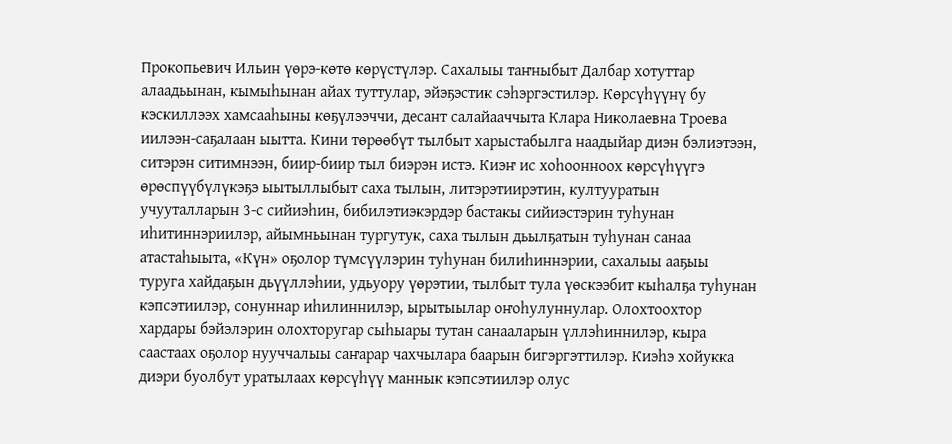Прокопьевич Ильин үөрэ-көтө көрүстүлэр. Сахалыы таҥныбыт Далбар хотуттар алаадьынан, кымыһынан айах туттулар, эйэҕэстик сэһэргэстилэр. Көрсүһүүнү бу кэскиллээх хамсааһыны көҕүлээччи, десант салайааччыта Клара Николаевна Троева иилээн-саҕалаан ыытта. Кини төрөөбүт тылбыт харыстабылга наадыйар диэн бэлиэтээн, ситэрэн ситимнээн, биир-биир тыл биэрэн истэ. Киэҥ ис хоһоонноох көрсүһүүгэ өрөспүүбүлүкэҕэ ыытыллыбыт саха тылын, литэрэтиирэтин, култууратын учууталларын 3-с сийиэһин, бибилэтиэкэрдэр бастакы сийиэстэрин туһунан иһитиннэриилэр, айымньынан тургутук, саха тылын дьылҕатын туһунан санаа атастаһыыта, «Күн» оҕолор түмсүүлэрин туһунан билиһиннэрии, сахалыы ааҕыы туруга хайдаҕын дьүүллэһии, удьуору үөрэтии, тылбыт тула үөскээбит кыһалҕа туһунан кэпсэтиилэр, сонуннар иһилиннилэр, ырытыылар оҥоһулуннулар. Олохтоохтор хардары бэйэлэрин олохторугар сыһыары тутан санааларын үллэһиннилэр, кыра саастаах оҕолор нууччалыы саҥарар чахчылара баарын бигэргэттилэр. Киэһэ хойукка диэри буолбут уратылаах көрсүһүү маннык кэпсэтиилэр олус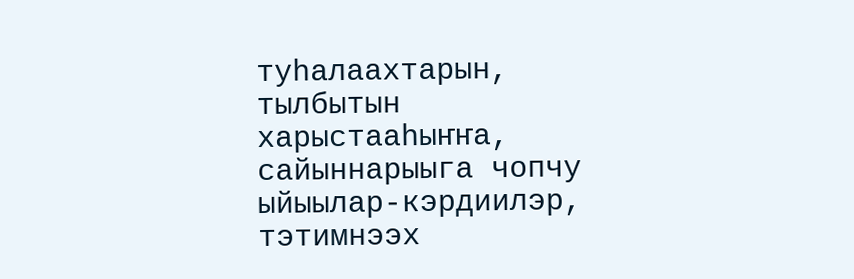туһалаахтарын, тылбытын харыстааһыҥҥа, сайыннарыыга чопчу ыйыылар-кэрдиилэр, тэтимнээх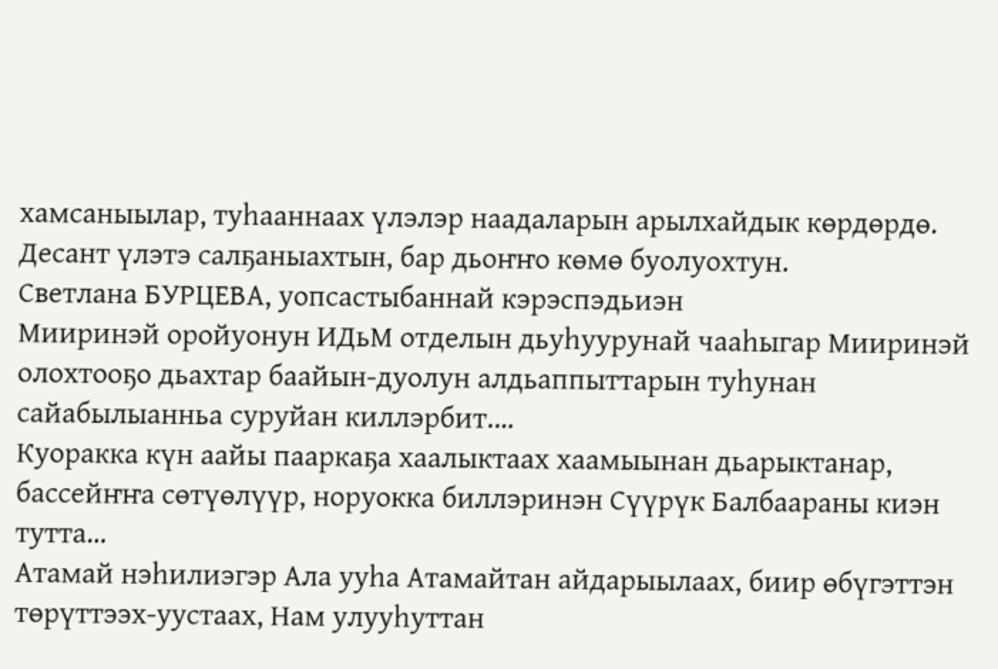хамсаныылар, туһааннаах үлэлэр наадаларын арылхайдык көрдөрдө. Десант үлэтэ салҕаныахтын, бар дьоҥҥо көмө буолуохтун.
Светлана БУРЦЕВА, уопсастыбаннай кэрэспэдьиэн
Мииринэй оройуонун ИДьМ отделын дьуһуурунай чааһыгар Мииринэй олохтооҕо дьахтар баайын-дуолун алдьаппыттарын туһунан сайабылыанньа суруйан киллэрбит.…
Куоракка күн аайы пааркаҕа хаалыктаах хаамыынан дьарыктанар, бассейҥҥа сөтүөлүүр, норуокка биллэринэн Сүүрүк Балбаараны киэн тутта…
Атамай нэһилиэгэр Ала ууһа Атамайтан айдарыылаах, биир өбүгэттэн төрүттээх-уустаах, Нам улууһуттан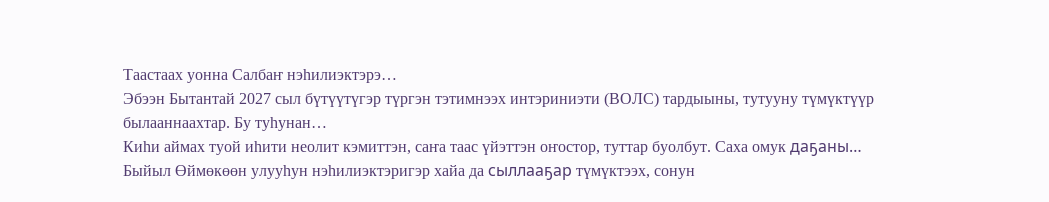Таастаах уонна Салбаҥ нэһилиэктэрэ…
Эбээн Бытантай 2027 сыл бүтүүтүгэр түргэн тэтимнээх интэриниэти (ВОЛС) тардыыны, тутууну түмүктүүр былааннаахтар. Бу туһунан…
Киһи аймах туой иһити неолит кэмиттэн, саҥа таас үйэттэн оҥостор, туттар буолбут. Саха омук даҕаны…
Быйыл Өймөкөөн улууһун нэһилиэктэригэр хайа да сыллааҕар түмүктээх, сонун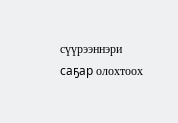сүүрээннэри саҕар олохтоох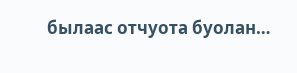былаас отчуота буолан…